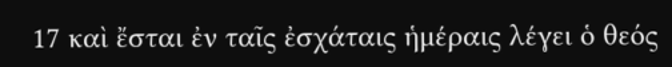17 καὶ ἔσται ἐν ται̃ς ἐσχάταις ἡμέραις λέγει ὁ θεός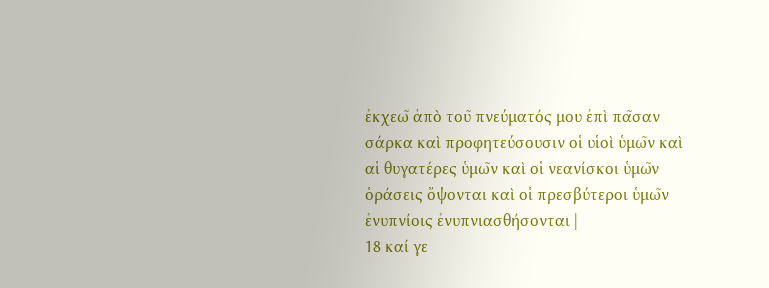ἐκχεω̃ ἀπò του̃ πνεύματός μου ἐπὶ πα̃σαν σάρκα καὶ προφητεύσουσιν οἱ υἱοὶ ὑμω̃ν καὶ αἱ θυγατέρες ὑμω̃ν καὶ οἱ νεανίσκοι ὑμω̃ν ὁράσεις ὄψονται καὶ οἱ πρεσβύτεροι ὑμω̃ν ἐνυπνίοις ἐνυπνιασθήσονται |
18 καί γε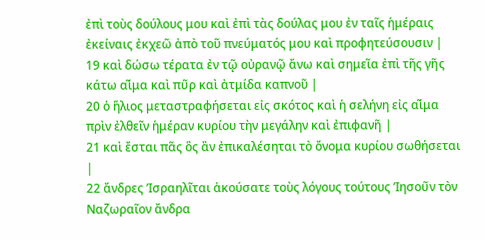ἐπὶ τοὺς δούλους μου καὶ ἐπὶ τὰς δούλας μου ἐν ται̃ς ἡμέραις ἐκείναις ἐκχεω̃ ἀπò του̃ πνεύματός μου καὶ προφητεύσουσιν |
19 καὶ δώσω τέρατα ἐν τω̨̃ οὐρανω̨̃ ἄνω καὶ σημει̃α ἐπὶ τη̃ς γη̃ς κάτω αἱ̃μα καὶ πυ̃ρ καὶ ἀτμίδα καπνου̃ |
20 ὁ ἥλιος μεταστραφήσεται εἰς σκότος καὶ ἡ σελήνη εἰς αἱ̃μα πρὶν ἐλθει̃ν ἡμέραν κυρίου τὴν μεγάλην καὶ ἐπιφανη̃ |
21 καὶ ἔσται πα̃ς ὃς ἂν ἐπικαλέσηται τò ὄνομα κυρίου σωθήσεται |
22 ἄνδρες ’Ισραηλι̃ται ἀκούσατε τοὺς λόγους τούτους ’Ιησου̃ν τòν Ναζωραι̃ον ἄνδρα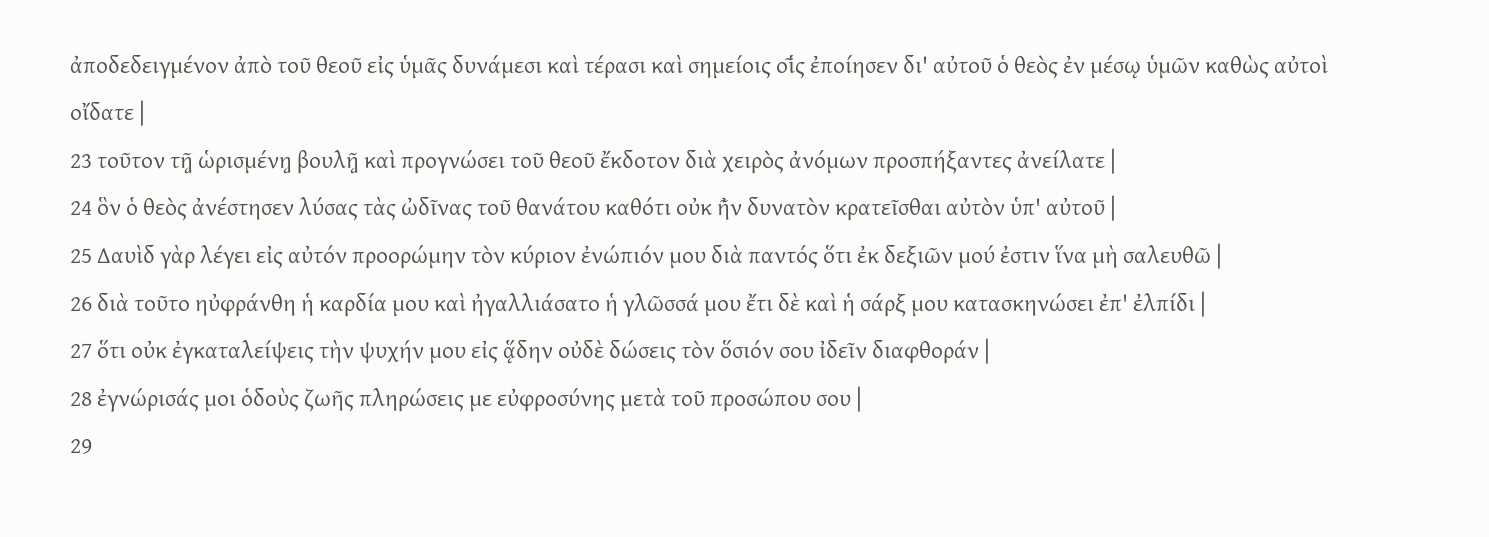ἀποδεδειγμένον ἀπò του̃ θεου̃ εἰς ὑμα̃ς δυνάμεσι καὶ τέρασι καὶ σημείοις οἱ̃ς ἐποίησεν δι' αὐτου̃ ὁ θεòς ἐν μέσω̨ ὑμω̃ν καθὼς αὐτοὶ οἴδατε |
23 του̃τον τη̨̃ ὡρισμένη̨ βουλη̨̃ καὶ προγνώσει του̃ θεου̃ ἔκδοτον διὰ χειρòς ἀνόμων προσπήξαντες ἀνείλατε |
24 ὃν ὁ θεòς ἀνέστησεν λύσας τὰς ὠδι̃νας του̃ θανάτου καθότι οὐκ ἠ̃ν δυνατòν κρατει̃σθαι αὐτòν ὑπ' αὐτου̃ |
25 Δαυὶδ γὰρ λέγει εἰς αὐτόν προορώμην τòν κύριον ἐνώπιόν μου διὰ παντός ὅτι ἐκ δεξιω̃ν μού ἐστιν ἵνα μὴ σαλευθω̃ |
26 διὰ του̃το ηὐφράνθη ἡ καρδία μου καὶ ἠγαλλιάσατο ἡ γλω̃σσά μου ἔτι δὲ καὶ ἡ σάρξ μου κατασκηνώσει ἐπ' ἐλπίδι |
27 ὅτι οὐκ ἐγκαταλείψεις τὴν ψυχήν μου εἰς ἅ̨δην οὐδὲ δώσεις τòν ὅσιόν σου ἰδει̃ν διαφθοράν |
28 ἐγνώρισάς μοι ὁδοὺς ζωη̃ς πληρώσεις με εὐφροσύνης μετὰ του̃ προσώπου σου |
29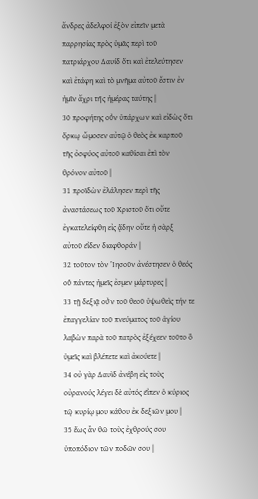ἄνδρες ἀδελφοί ἐξòν εἰπει̃ν μετὰ παρρησίας πρòς ὑμα̃ς περὶ του̃ πατριάρχου Δαυίδ ὅτι καὶ ἐτελεύτησεν καὶ ἐτάφη καὶ τò μνη̃μα αὐτου̃ ἔστιν ἐν ἡμι̃ν ἄχρι τη̃ς ἡμέρας ταύτης |
30 προφήτης οὐ̃ν ὑπάρχων καὶ εἰδὼς ὅτι ὅρκω̨ ὤμοσεν αὐτω̨̃ ὁ θεòς ἐκ καρπου̃ τη̃ς ὀσφύος αὐτου̃ καθίσαι ἐπὶ τòν θρόνον αὐτου̃ |
31 προϊδὼν ἐλάλησεν περὶ τη̃ς ἀναστάσεως του̃ Χριστου̃ ὅτι οὔτε ἐγκατελείφθη εἰς ἅ̨δην οὔτε ἡ σὰρξ αὐτου̃ εἰ̃δεν διαφθοράν |
32 του̃τον τòν ’Ιησου̃ν ἀνέστησεν ὁ θεός οὑ̃ πάντες ἡμει̃ς ἐσμεν μάρτυρες |
33 τη̨̃ δεξια̨̃ οὐ̃ν του̃ θεου̃ ὑψωθεὶς τήν τε ἐπαγγελίαν του̃ πνεύματος του̃ ἁγίου λαβὼν παρὰ του̃ πατρòς ἐξέχεεν του̃το ὃ ὑμει̃ς καὶ βλέπετε καὶ ἀκούετε |
34 οὐ γὰρ Δαυὶδ ἀνέβη εἰς τοὺς οὐρανούς λέγει δὲ αὐτός εἰ̃πεν ὁ κύριος τω̨̃ κυρίω̨ μου κάθου ἐκ δεξιω̃ν μου |
35 ἕως ἂν θω̃ τοὺς ἐχθρούς σου ὑποπόδιον τω̃ν ποδω̃ν σου |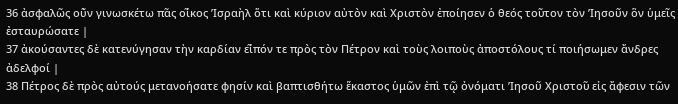36 ἀσφαλω̃ς οὐ̃ν γινωσκέτω πα̃ς οἰ̃κος ’Ισραὴλ ὅτι καὶ κύριον αὐτòν καὶ Χριστòν ἐποίησεν ὁ θεός του̃τον τòν ’Ιησου̃ν ὃν ὑμει̃ς ἐσταυρώσατε |
37 ἀκούσαντες δὲ κατενύγησαν τὴν καρδίαν εἰ̃πόν τε πρòς τòν Πέτρον καὶ τοὺς λοιποὺς ἀποστόλους τί ποιήσωμεν ἄνδρες ἀδελφοί |
38 Πέτρος δὲ πρòς αὐτούς μετανοήσατε φησίν καὶ βαπτισθήτω ἕκαστος ὑμω̃ν ἐπὶ τω̨̃ ὀνόματι ’Ιησου̃ Χριστου̃ εἰς ἄφεσιν τω̃ν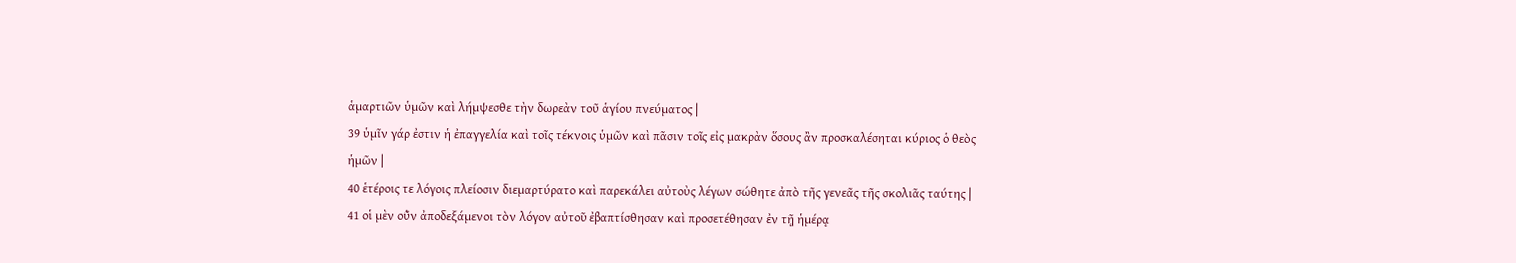ἁμαρτιω̃ν ὑμω̃ν καὶ λήμψεσθε τὴν δωρεὰν του̃ ἁγίου πνεύματος |
39 ὑμι̃ν γάρ ἐστιν ἡ ἐπαγγελία καὶ τοι̃ς τέκνοις ὑμω̃ν καὶ πα̃σιν τοι̃ς εἰς μακρὰν ὅσους ἂν προσκαλέσηται κύριος ὁ θεòς ἡμω̃ν |
40 ἑτέροις τε λόγοις πλείοσιν διεμαρτύρατο καὶ παρεκάλει αὐτοὺς λέγων σώθητε ἀπò τη̃ς γενεα̃ς τη̃ς σκολια̃ς ταύτης |
41 οἱ μὲν οὐ̃ν ἀποδεξάμενοι τòν λόγον αὐτου̃ ἐβαπτίσθησαν καὶ προσετέθησαν ἐν τη̨̃ ἡμέρα̨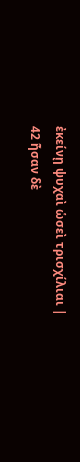ἐκείνη̨ ψυχαὶ ὡσεὶ τρισχίλιαι |
42 ἠ̃σαν δὲ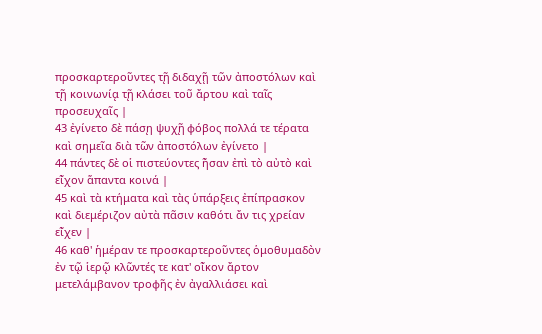προσκαρτερου̃ντες τη̨̃ διδαχη̨̃ τω̃ν ἀποστόλων καὶ τη̨̃ κοινωνία̨ τη̨̃ κλάσει του̃ ἄρτου καὶ ται̃ς προσευχαι̃ς |
43 ἐγίνετο δὲ πάση̨ ψυχη̨̃ φόβος πολλά τε τέρατα καὶ σημει̃α διὰ τω̃ν ἀποστόλων ἐγίνετο |
44 πάντες δὲ οἱ πιστεύοντες ἠ̃σαν ἐπὶ τò αὐτò καὶ εἰ̃χον ἅπαντα κοινά |
45 καὶ τὰ κτήματα καὶ τὰς ὑπάρξεις ἐπίπρασκον καὶ διεμέριζον αὐτὰ πα̃σιν καθότι ἄν τις χρείαν εἰ̃χεν |
46 καθ' ἡμέραν τε προσκαρτερου̃ντες ὁμοθυμαδòν ἐν τω̨̃ ἱερω̨̃ κλω̃ντές τε κατ' οἰ̃κον ἄρτον μετελάμβανον τροφη̃ς ἐν ἀγαλλιάσει καὶ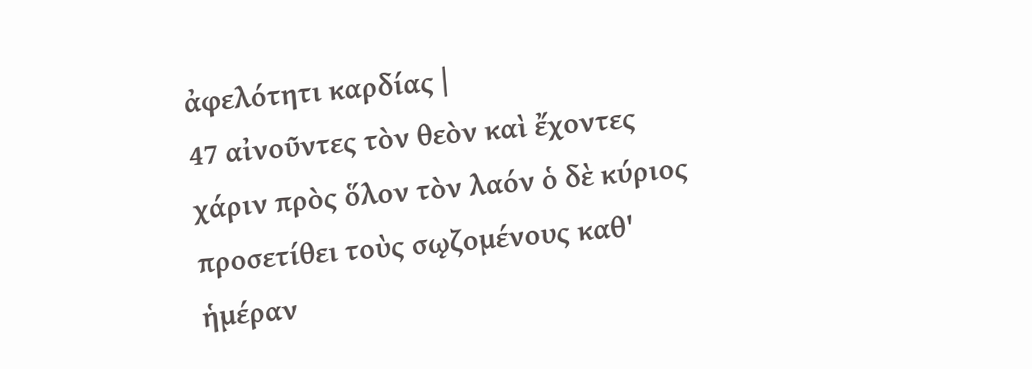ἀφελότητι καρδίας |
47 αἰνου̃ντες τòν θεòν καὶ ἔχοντες χάριν πρòς ὅλον τòν λαόν ὁ δὲ κύριος προσετίθει τοὺς σω̨ζομένους καθ' ἡμέραν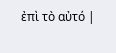ἐπὶ τò αὐτό |